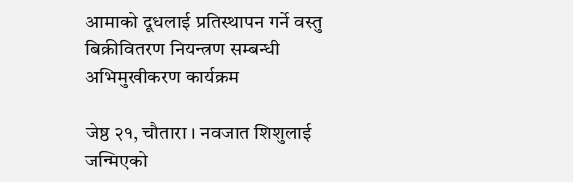आमाको दूधलाई प्रतिस्थापन गर्ने वस्तु बिक्रीवितरण नियन्त्रण सम्बन्धी अभिमुखीकरण कार्यक्रम

जेष्ठ २१, चौतारा । नवजात शिशुलाई जन्मिएको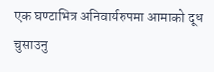एक घण्टाभित्र अनिवार्यरुपमा आमाको दूध चुसाउनु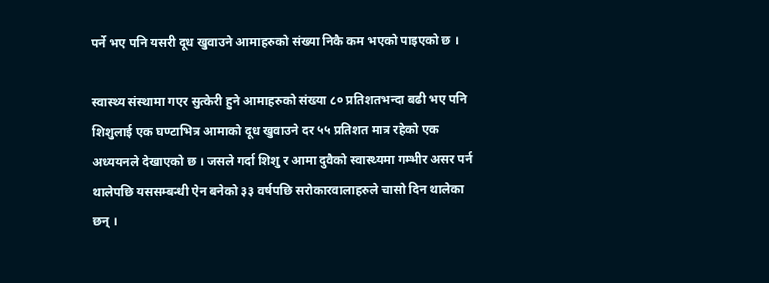पर्ने भए पनि यसरी दूध खुवाउने आमाहरुको संख्या निकै कम भएको पाइएको छ ।

स्वास्थ्य संस्थामा गएर सुत्केरी हुने आमाहरुको संख्या ८० प्रतिशतभन्दा बढी भए पनि शिशुलाई एक घण्टाभित्र आमाको दूध खुवाउने दर ५५ प्रतिशत मात्र रहेको एक अध्ययनले देखाएको छ । जसले गर्दा शिशु र आमा दुवैको स्वास्थ्यमा गम्भीर असर पर्न थालेपछि यससम्बन्धी ऐन बनेको ३३ वर्षपछि सरोकारवालाहरुले चासो दिन थालेका छन् ।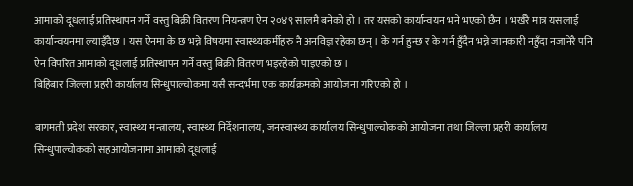आमाको दूधलाई प्रतिस्थापन गर्ने वस्तु बिक्री वितरण नियन्त्रण ऐन २०४९ सालमै बनेको हो । तर यसको कार्यान्वयन भने भएको छैन । भर्खरै मात्र यसलाई कार्यान्वयनमा ल्याइँदैछ । यस ऐनमा के छ भन्ने विषयमा स्वास्थ्यकर्मीहरु नै अनविज्ञ रहेका छन् । के गर्न हुन्छ र के गर्न हुँदैन भन्ने जानकारी नहुँदा नजानेरै पनि ऐन विपरित आमाको दूधलाई प्रतिस्थापन गर्ने वस्तु बिक्री वितरण भइरहेको पाइएको छ ।
बिहिबार जिल्ला प्रहरी कार्यालय सिन्धुपाल्चोकमा यसै सन्दर्भमा एक कार्यक्रमको आयोजना गरिएको हो ।

बागमती प्रदेश सरकार, स्वास्थ्य मन्त्रालय, स्वास्थ्य निर्देशनालय, जनस्वास्थ्य कार्यालय सिन्धुपाल्चोकको आयोजना तथा जिल्ला प्रहरी कार्यालय सिन्धुपाल्चोकको सहआयोजनामा आमाको दूधलाई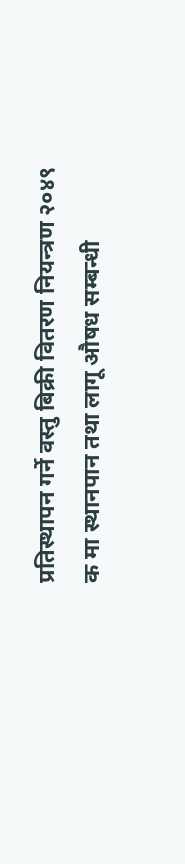प्रतिस्थापन गर्ने वस्तु बिक्री वितरण नियन्त्रण २०४९ क मा स्थानपान तथा लागू औषध सम्बन्धी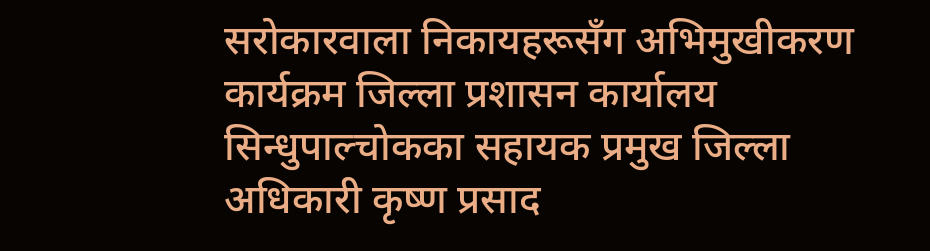सरोकारवाला निकायहरूसँग अभिमुखीकरण कार्यक्रम जिल्ला प्रशासन कार्यालय सिन्धुपाल्चोकका सहायक प्रमुख जिल्ला अधिकारी कृष्ण प्रसाद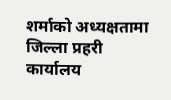शर्माको अध्यक्षतामा जिल्ला प्रहरी कार्यालय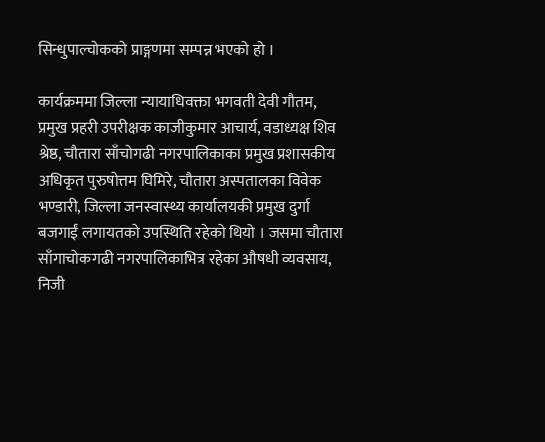सिन्धुपाल्चोकको प्राङ्गणमा सम्पन्न भएको हो ।

कार्यक्रममा जिल्ला न्यायाधिवक्ता भगवती देवी गौतम, प्रमुख प्रहरी उपरीक्षक काजीकुमार आचार्य, वडाध्यक्ष शिव श्रेष्ठ, चौतारा साँचोगढी नगरपालिकाका प्रमुख प्रशासकीय अधिकृत पुरुषोत्तम घिमिरे, चौतारा अस्पतालका विवेक भण्डारी, जिल्ला जनस्वास्थ्य कार्यालयकी प्रमुख दुर्गा बजगाईं लगायतको उपस्थिति रहेको थियो । जसमा चौतारा साँगाचोकगढी नगरपालिकाभित्र रहेका औषधी व्यवसाय, निजी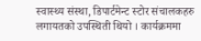स्वास्थ्य संस्था, डिपार्टमेन्ट स्टोर संचालकहरु लगायतको उपस्थिती थियो । कार्यक्रममा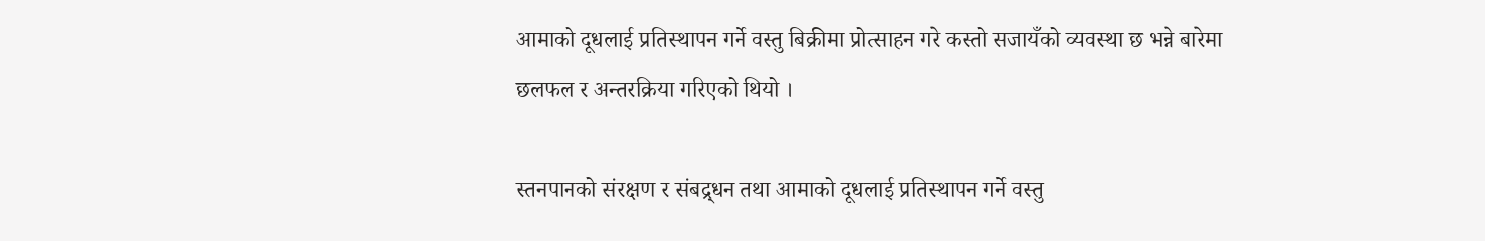आमाको दूधलाई प्रतिस्थापन गर्ने वस्तु बिक्रीमा प्रोत्साहन गरे कस्तो सजायँको व्यवस्था छ भन्ने बारेमा छलफल र अन्तरक्रिया गरिएको थियो ।

स्तनपानको संरक्षण र संबद्र्धन तथा आमाको दूधलाई प्रतिस्थापन गर्ने वस्तु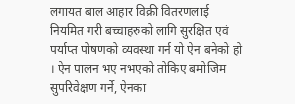लगायत बाल आहार विक्री वितरणलाई नियमित गरी बच्चाहरुको लागि सुरक्षित एवं पर्याप्त पोषणको व्यवस्था गर्न यो ऐन बनेको हो । ऐन पालन भए नभएको तोकिए बमोजिम सुपरिवेक्षण गर्ने, ऐनका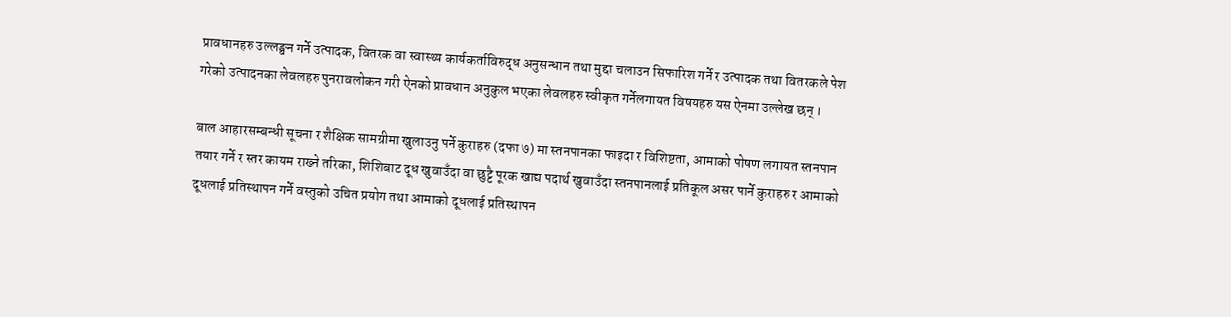प्रावधानहरु उल्लङ्घन गर्ने उत्पादक, वितरक वा स्वास्थ्य कार्यकर्ताविरुद्ध अनुसन्धान तथा मुद्दा चलाउन सिफारिश गर्ने र उत्पादक तथा वितरकले पेश गरेको उत्पादनका लेवलहरु पुनरावलोकन गरी ऐनको प्रावधान अनुकुल भएका लेवलहरु स्वीकृत गर्नेलगायत विषयहरु यस ऐनमा उल्लेख छन् ।

बाल आहारसम्बन्धी सूचना र शैक्षिक सामग्रीमा खुलाउनु पर्ने कुराहरु (दफा ७) मा स्तनपानका फाइदा र विशिष्टता, आमाको पोषण लगायत स्तनपान तयार गर्ने र स्तर कायम राख्ने तरिका, शिशिबाट दूध खुवाउँदा वा छुट्टै पूरक खाद्य पदार्थ खुवाउँदा स्तनपानलाई प्रतिकूल असर पार्ने कुराहरु र आमाको दूधलाई प्रतिस्थापन गर्ने वस्तुको उचित प्रयोग तथा आमाको दूधलाई प्रतिस्थापन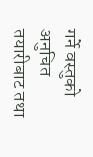गर्ने वस्तुको अनुचित तयारीबाट तथा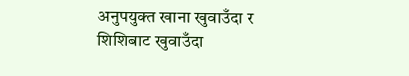अनुपयुक्त खाना खुवाउँदा र शिशिबाट खुवाउँदा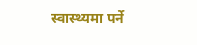स्वास्थ्यमा पर्ने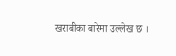खराबीका बारेमा उल्लेख छ ।